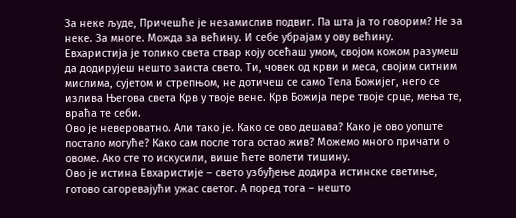За неке људе, Причешће је незамислив подвиг. Па шта ја то говорим? Не за неке. За многе. Можда за већину. И себе убрајам у ову већину.
Евхаристија је толико света ствар коју осећаш умом, својом кожом разумеш да додирујеш нешто заиста свето. Ти, човек од крви и меса, својим ситним мислима, сујетом и стрепњом, не дотичеш се само Тела Божијег, него се излива Његова света Крв у твоје вене. Крв Божија пере твоје срце, мења те, враћа те себи.
Ово је невероватно. Али тако је. Како се ово дешава? Како је ово уопште постало могуће? Како сам после тога остао жив? Можемо много причати о овоме. Ако сте то искусили, више ћете волети тишину.
Ово је истина Евхаристије – свето узбуђење додира истинске светиње, готово сагоревајући ужас светог. А поред тога – нешто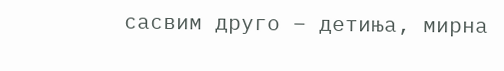сасвим друго – детиња, мирна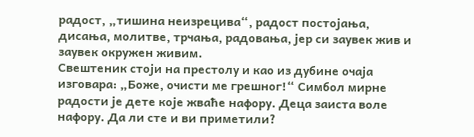радост, „тишина неизрецива“, радост постојања, дисања, молитве, трчања, радовања, јер си заувек жив и заувек окружен живим.
Свештеник стоји на престолу и као из дубине очаја изговара: „Боже, очисти ме грешног!“ Симбол мирне радости је дете које жваће нафору. Деца заиста воле нафору. Да ли сте и ви приметили?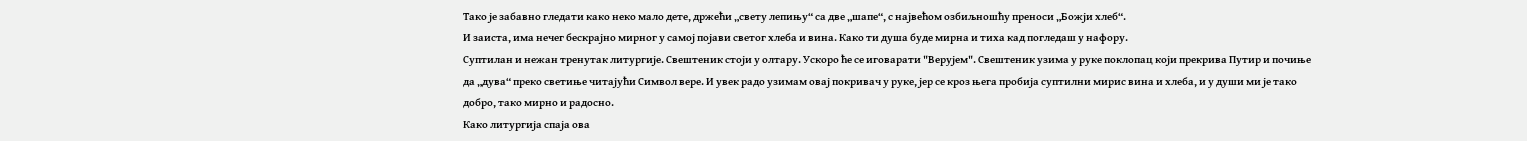Тако је забавно гледати како неко мало дете, држећи „свету лепињу“ са две „шапе“, с највећом озбиљношћу преноси „Божји хлеб“.
И заиста, има нечег бескрајно мирног у самој појави светог хлеба и вина. Како ти душа буде мирна и тиха кад погледаш у нафору.
Суптилан и нежан тренутак литургије. Свештеник стоји у олтару. Ускоро ће се иговарати "Верујем". Свештеник узима у руке поклопац који прекрива Путир и почиње да „дува“ преко светиње читајући Символ вере. И увек радо узимам овај покривач у руке, јер се кроз њега пробија суптилни мирис вина и хлеба, и у души ми је тако добро, тако мирно и радосно.
Како литургија спаја ова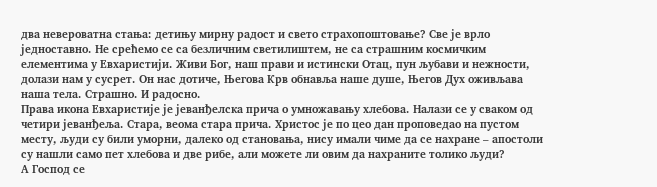два невероватна стања: детињу мирну радост и свето страхопоштовање? Све је врло једноставно. Не срећемо се са безличним светилиштем, не са страшним космичким елементима у Евхаристији. Живи Бог, наш прави и истински Отац, пун љубави и нежности, долази нам у сусрет. Он нас дотиче, Његова Крв обнавља наше душе, Његов Дух оживљава наша тела. Страшно. И радосно.
Права икона Евхаристије је јеванђелска прича о умножавању хлебова. Налази се у сваком од четири јеванђеља. Стара, веома стара прича. Христос је по цео дан проповедао на пустом месту, људи су били уморни, далеко од становања, нису имали чиме да се нахране – апостоли су нашли само пет хлебова и две рибе, али можете ли овим да нахраните толико људи?
А Господ се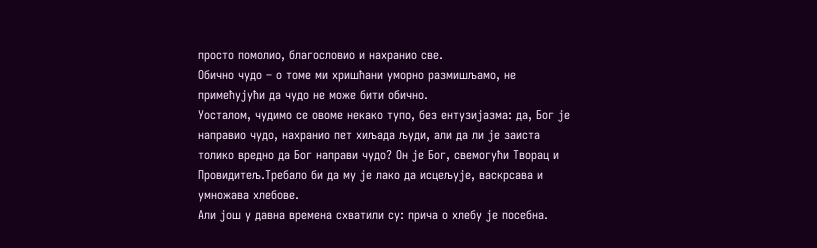просто помолио, благословио и нахранио све.
Обично чудо – о томе ми хришћани уморно размишљамо, не примећујући да чудо не може бити обично.
Уосталом, чудимо се овоме некако тупо, без ентузијазма: да, Бог је направио чудо, нахранио пет хиљада људи, али да ли је заиста толико вредно да Бог направи чудо? Он је Бог, свемогући Творац и Провидитељ.Требало би да му је лако да исцељује, васкрсава и умножава хлебове.
Али joш у давна времена схватили су: прича о хлебу је посебна.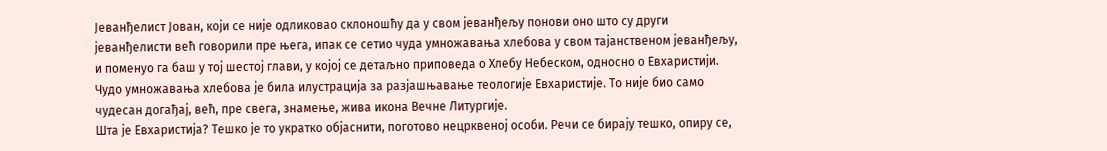Јеванђелист Јован, који се није одликовао склоношћу да у свом јеванђељу понови оно што су други јеванђелисти већ говорили пре њега, ипак се сетио чуда умножавања хлебова у свом тајанственом јеванђељу, и поменуо га баш у тој шестој глави, у којој се детаљно приповеда о Хлебу Небеском, односно о Евхаристији. Чудо умножавања хлебова је била илустрација за разјашњавање теологије Евхаристије. То није био само чудесан догађај, већ, пре свега, знамење, жива икона Вечне Литургије.
Шта је Евхаристија? Тешко је то укратко објаснити, поготово нецрквеној особи. Речи се бирају тешко, опиру се,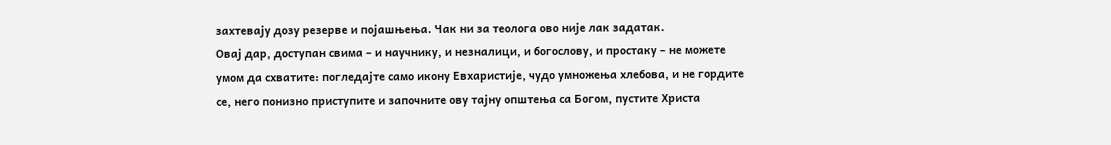захтевају дозу резерве и појашњења. Чак ни за теолога ово није лак задатак.
Овај дар, доступан свима – и научнику, и незналици, и богослову, и простаку – не можете умом да схватите: погледајте само икону Евхаристије, чудо умножења хлебова, и не гордите се, него понизно приступите и започните ову тајну општења са Богом, пустите Христа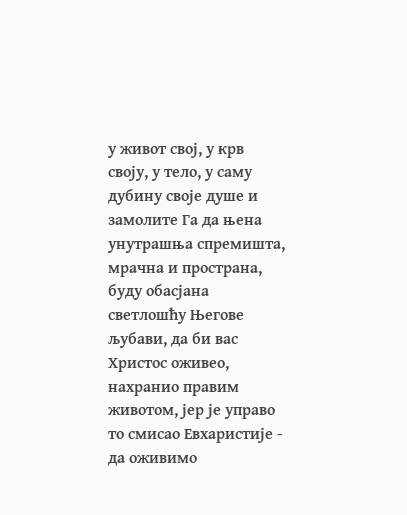у живот свој, у крв своју, у тело, у саму дубину своје душе и замолите Га да њена унутрашња спремишта, мрачна и пространа, буду обасјана светлошћу Његове љубави, да би вас Христос оживео, нахранио правим животом, јер је управо то смисао Евхаристије - да оживимо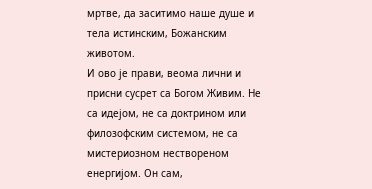мртве, да заситимо наше душе и тела истинским, Божанским животом.
И ово је прави, веома лични и присни сусрет са Богом Живим. Не са идејом, не са доктрином или филозофским системом, не са мистериозном нествореном енергијом. Он сам,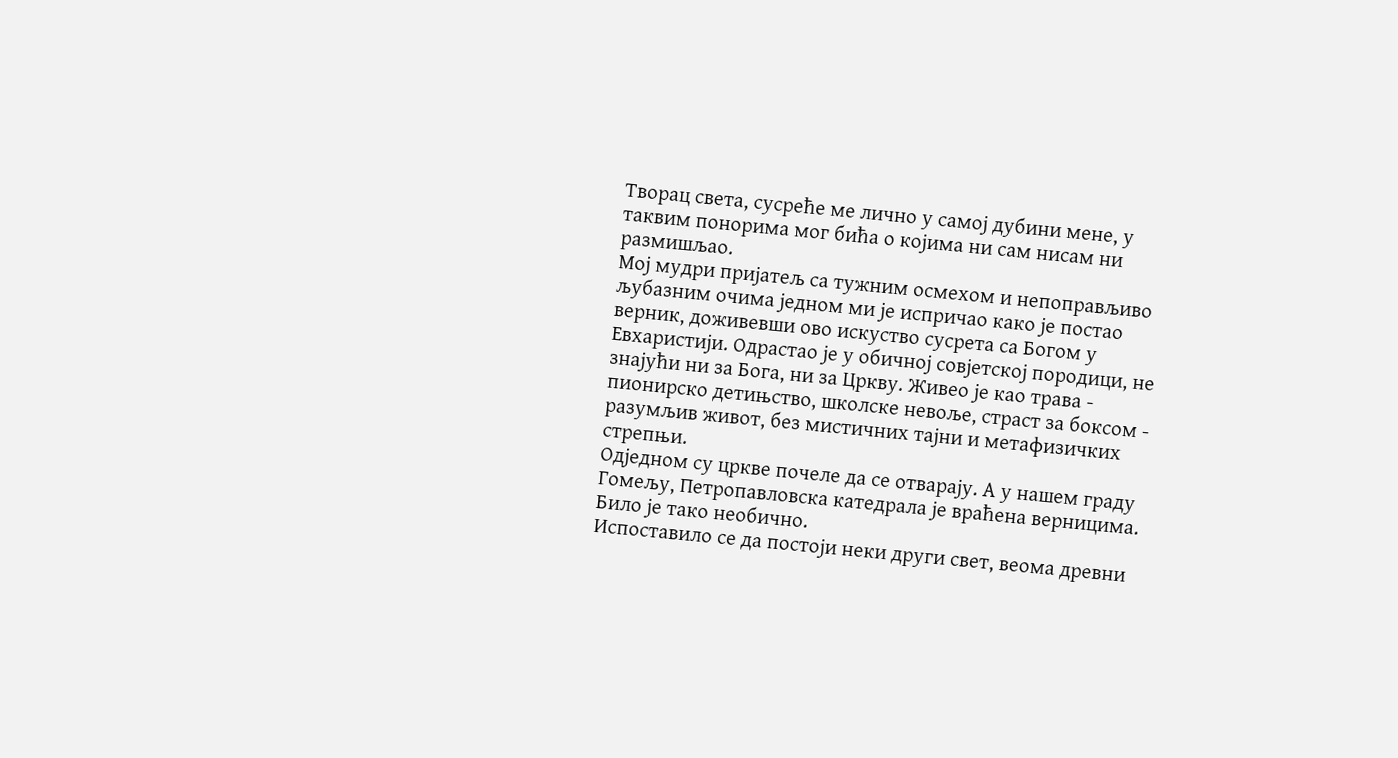Творац света, сусреће ме лично у самој дубини мене, у таквим понорима мог бића о којима ни сам нисам ни размишљао.
Мој мудри пријатељ са тужним осмехом и непоправљиво љубазним очима једном ми је испричао како је постао верник, доживевши ово искуство сусрета са Богом у Евхаристији. Одрастао је у обичној совјетској породици, не знајући ни за Бога, ни за Цркву. Живео је као трава - пионирско детињство, школске невоље, страст за боксом - разумљив живот, без мистичних тајни и метафизичких стрепњи.
Одједном су цркве почеле да се отварају. А у нашем граду Гомељу, Петропавловска катедрала је враћена верницима. Било је тако необично.
Испоставило се да постоји неки други свет, веома древни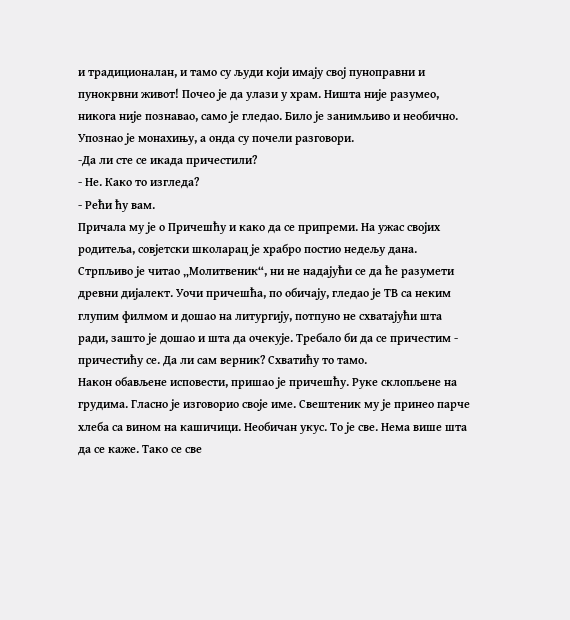и традиционалан, и тамо су људи који имају свој пуноправни и пунокрвни живот! Почео је да улази у храм. Ништа није разумео, никога није познавао, само је гледао. Било је занимљиво и необично. Упознао је монахињу, а онда су почели разговори.
-Да ли сте се икада причестили?
- Не. Како то изгледа?
- Рећи ћу вам.
Причала му је о Причешћу и како да се припреми. На ужас својих родитеља, совјетски школарац је храбро постио недељу дана. Стрпљиво је читао „Молитвеник“, ни не надајући се да ће разумети древни дијалект. Уочи причешћа, по обичају, гледао је ТВ са неким глупим филмом и дошао на литургију, потпуно не схватајући шта ради, зашто је дошао и шта да очекује. Требало би да се причестим - причестићу се. Да ли сам верник? Схватићу то тамо.
Након обављене исповести, пришао је причешћу. Руке склопљене на грудима. Гласно је изговорио своје име. Свештеник му је принео парче хлеба са вином на кашичици. Необичан укус. То је све. Нема више шта да се каже. Тако се све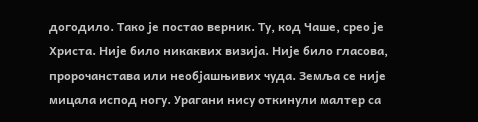догодило. Тако је постао верник. Ту, код Чаше, срео је Христа. Није било никаквих визија. Није било гласова, пророчанстава или необјашњивих чуда. Земља се није мицала испод ногу. Урагани нису откинули малтер са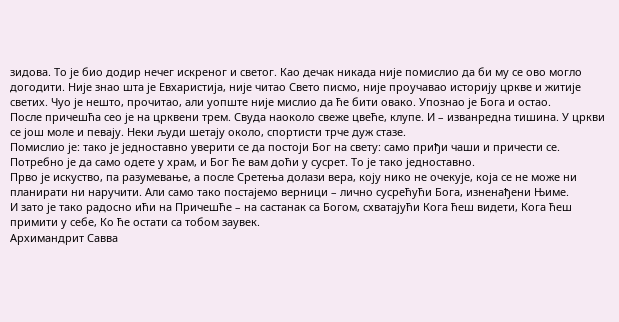зидова. То је био додир нечег искреног и светог. Као дечак никада није помислио да би му се ово могло догодити. Није знао шта је Евхаристија, није читао Свето писмо, није проучавао историју цркве и житије светих. Чуо је нешто, прочитао, али уопште није мислио да ће бити овако. Упознао је Бога и остао.
После причешћа сео је на црквени трем. Свуда наоколо свеже цвеће, клупе. И – изванредна тишина. У цркви се још моле и певају. Неки људи шетају около, спортисти трче дуж стазе.
Помислио је: тако је једноставно уверити се да постоји Бог на свету: само приђи чаши и причести се. Потребно је да само одете у храм, и Бог ће вам доћи у сусрет. То је тако једноставно.
Прво је искуство, па разумевање, а после Сретења долази вера, коју нико не очекује, која се не може ни планирати ни наручити. Али само тако постајемо верници – лично сусрећући Бога, изненађени Њиме.
И зато је тако радосно ићи на Причешће – на састанак са Богом, схватајући Кога ћеш видети, Кога ћеш примити у себе, Ко ће остати са тобом заувек.
Архимандрит Савва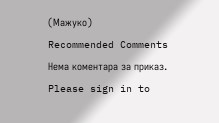(Мажуко)
Recommended Comments
Нема коментара за приказ.
Please sign in to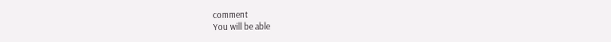comment
You will be able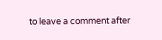to leave a comment after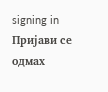signing in
Пријави се одмах